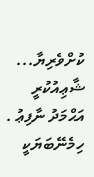ކުށްވެރިޔާ...
ޝާޢިއުކުރީ އަޙްމަދު ނާފިޢު . ހިމެނޭބަޔަކީ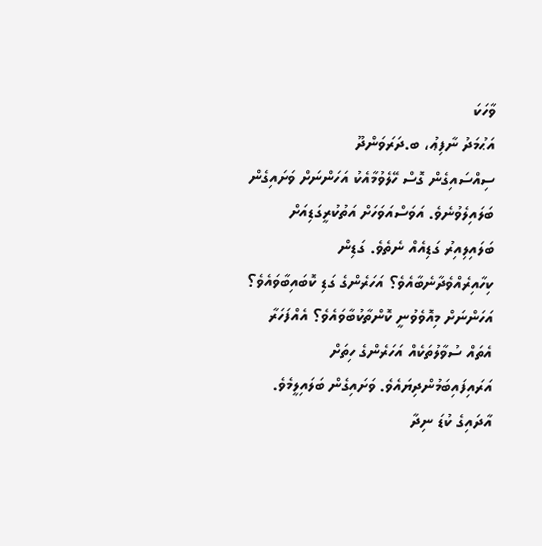ވާހަކަ
އަޙުމަދު ނާފިޢު، ބ.ދަރަވަންދޫ
ސިއްސައިގެން ގޮސް ހޭލެވުމާއެކު އަހަންނަށް ވަށައިގެން ބަލައިލެވުނެވެ. އަވަސްއަވަހަށް އަތުކުރީގަޑިއަށް ބަލައިލިއިރު ގަޑިއެއް ނެތެވެ. ގަޑިން ކިހާއިރެއްވެދާނެބާއެވެ؟ އަހަރެންގެ ގަޑި ކޮބައިބާވައެވެ؟ އަހަންނަށް މިއޮވެވުނީ ކޮންތާކުބާވައެވެ؟ އެއްފަހަރާ އެތައް ސުވާލުތަކެއް އަހަރެންގެ ހިތަށް އަރައިފައިބަމުންދިޔައެވެ. ވަށައިގެން ބަލައިލީމެވެ. އާދައިގެ ކުޑަ ނިދާ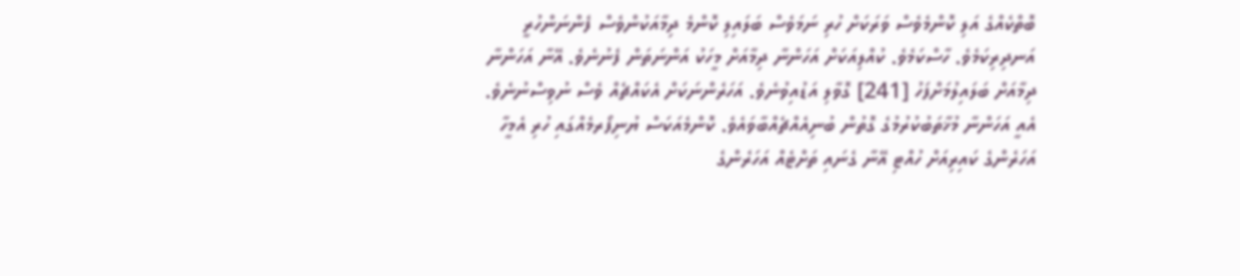ބޮތްކެއްގެ އަލި ކޮންމެވެސް ވަރަކަށް ހުރި ނަމަވެސް ބަލައިލި ކޮންމެ ދިމާއަކުންވެސް ފެންނަންހުރީ އަނދިރިކަމެވެ. ހާސްކަމެވެ. ކުއްލިއަކަށް އަހަންނާ ދިމާއަށް މީހަކު އަންނަތަން ފެނުނެވެ. އޭނާ އަހަންނާ ދިމާއަށް ބަލައިލުމަށްފަހު [241] ގޮވާލި އަޑުއިވުނެވެ. އަހަރެންނަކަށް އެކައްޗެއް ވެސް ނުވިސްނުނެވެ. އެއީ އަހަންނާ މުޚާތަބުކުރުމުގެ ގޮތުން ބުނިއެއްޗެއްބާވައެވެ. ކޮންމެއަކަސް ޔުނިފޯރމެއްގައި ހުރި އެމީހާ އަހަރެންގެ ކައިރިއަށް ހުއްޓި އޭނާ ގެނައި ތަށްޓެއް އަހަރެންގެ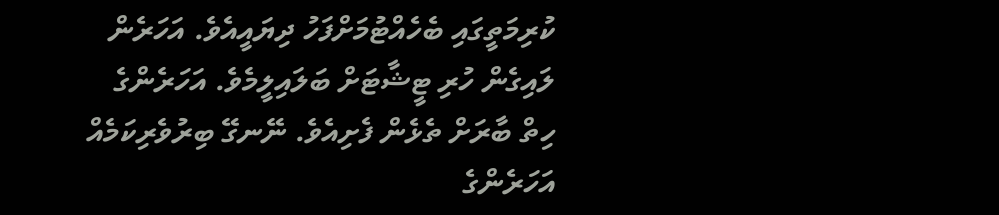ކުރިމަތީގައި ބެހެއްޓުމަށްފަހު ދިޔައީއެވެ. އަހަރެން ލައިގެން ހުރި ޓީޝާޓަށް ބަލައިލީމެވެ. އަހަރެންގެ ހިތް ބާރަށް ތެޅެން ފެށިއެވެ. ނޭނގޭ ބިރުވެރިކަމެއް އަހަރެންގެ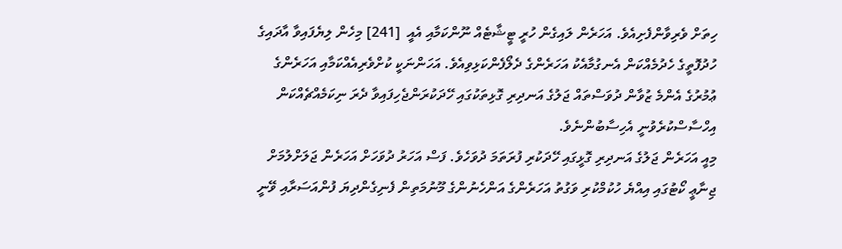ހިތަށް ވެރިވާންފެށިއެވެ. އަހަރެން ލައިގެން ހުރީ ޓީޝާޓެއް ނޫންކަމާއި އެއީ  [241] މިހެން ލިޔެފައިވާ އާދައިގެ ހުދުފޮތީގެ ހެދުމެއްކަން އެނގުމާއެކު އަހަރެންގެ ދެލޯފެންކަޅިވިއެވެ. އަހަންނަކީ ކުށްވެރިއެއްކަމާއި އަހަރެންގެ ޢުމުރުގެ އެންމެ ޒުވާން ދުވަސްތައް ޖަލުގެ އަނދިރި ގޮޅިތަކުގައި ހޭދަކުރަންޖެހިފައިވާ ދެރަ ނިކަމެއްޗެއްކަން އިހްސާސްކުރެވުނީ އެހިސާބުންނެވެ.
މިއީ އަހަރެން ޖަލުގެ އަނދިރި ގޮޅީގައި ހޭދަކުރި ފުރަތަމަ ދުވަހެވެ. ފަސް އަހަރު ދުވަހަށް އަހަރެން ޖަލަށްލުމަށް ޖިނާޢީ ކޯޓުގައި އިއްޔެ ހުކުމްކުރި ވަގުތު އަހަރެންގެ އަންހެނުންގެ މޫނުމަތިން ފެނިގެންދިޔަ ފުންއަސަރާއި ވޭނީ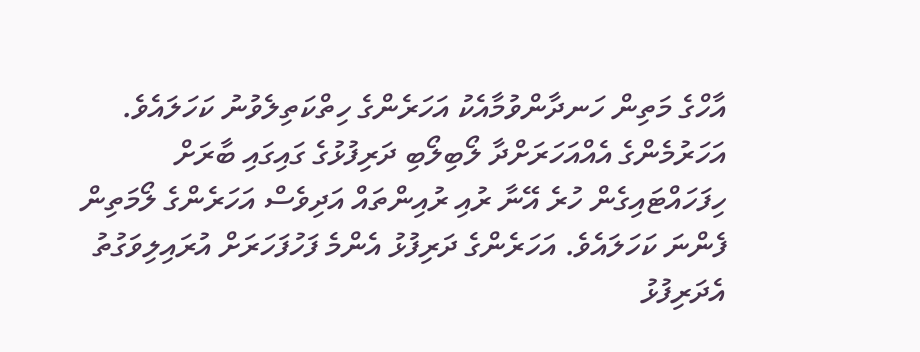އާހްގެ މަތިން ހަނދާންވުމާއެކު އަހަރެންގެ ހިތްކަތިލެވުނު ކަހަލައެވެ. އަހަރުމެންގެ އެއްއަހަރަށްދާ ލޯބިލޯބި ދަރިފުޅުގެ ގައިގައި ބާރަށް ހިފަހައްޓައިގެން ހުރެ އޭނާ ރުއި ރުއިންތައް އަދިވެސް އަހަރެންގެ ލޯމަތިން ފެންނަ ކަހަލައެވެ. އަހަރެންގެ ދަރިފުޅު އެންމެ ފަހުފަހަރަށް އުރައިލިވަގުތު އެދަރިފުޅު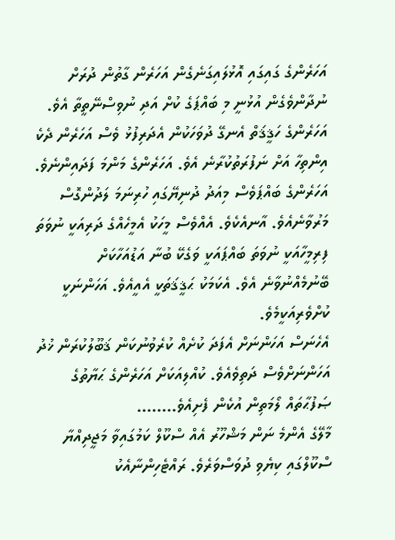އަހަރެންގެ ގައިގައި އޮޅުލައިގަނެގެން އަހަރެން ގާތުން ދުރަށް ނުދާންވެގެން އުޅުނީ މި ބައްޕަގެ ކުށް އަދި ނުވިސްނޭތީތާ އެވެ. އަހަރެންގެ ހަޤީޤަތް އެނގޭ ދުވަހަކުން އެދަރިފުޅު ވެސް އަހަރެން ދެކެ އިންތިހާ އަށް ނަފުރަތުކުރާނެ އެވެ. އަހަރެންގެ މަންމަ ފަދައިންނެވެ. އަހަރެންގެ ބައްޕަވެސް މިއަދު ދުނިޔޭގައި ހުރިނަމަ ލަދުންގޮސް މަރުވާނެއެވެ. އާނއެކެވެ. އެއްވެސް މީހަކު އެމީހެއްގެ ދަރިއަކީ ނުވަތަ ފިރިމީހާއަކީ ނުވަތަ ބައްޕައަކީ ވަގެކޭ ބުނާ އަޑުއަހާކަށް ބޭނުމެއްނުވާނެ އެވެ. އެކަމަކު ޙަޤީޤަތަކީ އެއީއެވެ. އަހަންނަކީ ކުށްވެރިއަކީމެވެ.
އެހެނަސް އަހަންނަށް އެފަދަ ކުށެއް ކުރެވުނުކަން ޤަބޫލުކުރަން ޚުދު އަހަންނަށްވެސް ދަތިވެއެވެ. ކުއްލިއަކަށް އަހަރެންގެ ޙަޔާތުގެ ޞަފުޙާތައް ލޯމަތިން އުކެން ފެށިއެވެ........
މާލޭގެ އެންމެ ނަން މަޝްހޫރު އެއް ސްކޫލް ކަމުގައިވާ މަޖީދިއްޔާ ސްކޫލްގައި ކިޔެވި ދުވަސްވަރެވެ. ރައްޓެހިންނާއެކު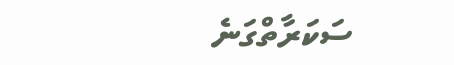ސަކަރާތްގަނެ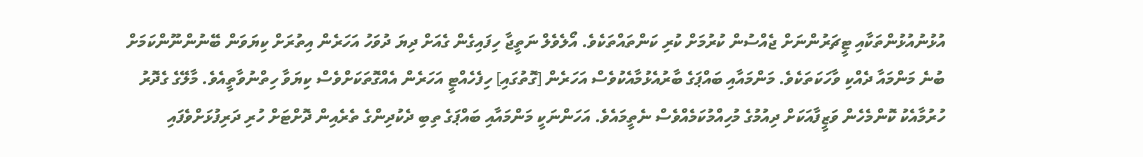އުޅުނުއުޅުންތަކާއި ޓީޗަރުންނަށް ޖެއްސުން ކުރުމަށް ކުރި ކަންތައްތަކެވެ. އޯލެވެލް ނަތީޖާ ހިފައިގެން ގެއަށް ދިޔަ ދުވަހު އަހަރެން އިތުރަށް ކިޔަވަން ބޭނުންނޫންކަމަށް ބުނެ މަންމައާ ދެއްކި ވާހަކަތަކެވެ. މަންމައާއި ބައްޕަގެ ބާރުއެޅުމާއެކުވެސް އަހަރެން [ގޮތުގައި] ހިފެހެއްޓީ އަހަރެން އެއްގޮތަކަށްވެސް ކިޔަވާ ހިތްނުވާތީއެވެ. މާލޭގެ ގެދޮރު ހުރުމާއެކު ކޮންމެހެން ވަޒީފާއަކަށް ދިއުމުގެ މުހިއްމުކަމެއްވެސް ނެތީމައެވެ. އަހަންނަކީ މަންމައާއި ބައްޕަގެ ތިބި ދެކުދިންގެ ތެރެއިން ދޮށްޓަށް ހުރި ދަރިފުޅަށްވެފައި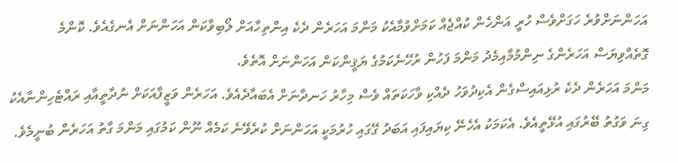އަހަންނަށްވުރެ ހަގަށްވެސް ހުރީ އަންހެން ކުއްޖެއް ކަމަށްވުމާއެކު މަންމަ އަހަރެން ދެކެ އިންތިހާއަށް ލޯބިވާކަން އަހަންނަށް އެނގެއެވެ. ކޮންމެ ގޮތެއްވިޔަސް އަހަރެންގެ ނިންމުމާއިމެދު މަންމަ ފަހުން ރުހޭނެކަމުގެ ޔަޤީންކަން އަހަންނަށް އޮތެވެ.
މަންމަ އަހަރެން ދެކެ ރުޅިއައިސްގެން އެކިދުވަހު ދެއްކި ވާހަކަތައް ވެސް މިހާރު ހަނދާނަށް އެބައާދެއެވެ. އަހަރެން ވަޒީފާއަކަށް ނުދާތީއާއި ރައްޓެހިންނާއެކު ގިނަ ވަގުތު ބޭރުގައި އުޅޭތީއެވެ. އެކަމަކު އެހެނޭ ކިޔައިފައި އަބަދު ގޭގައި ހުރުމަކީ އަހަންނަށް ކުރެވޭނެ ކަމެއް ނޫން ކަމުގައި މަންމަ ގާތު އަހަރެން ބުނީމެވެ.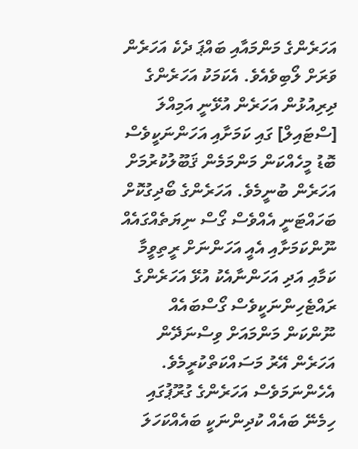އަހަރެންގެ މަންމައާއި ބައްޕަ ދެކެ އަހަރެން ވަރަށް ލޯބިވެއެވެ. އެކަމަކު އަހަރެންގެ ދިރިއުޅުން އަހަރެން އުޅޭނީ އަމިއްލަ [ސްޓައިލް] ގައި ކަމަށާއި އަހަންނަކީވެސް ބޮޑު މީހެއްކަން މަންމަމެން ޤަބޫލުކުރުމަށް އަހަރެން ބުނީމެވެ. އަހަރެންގެ ބޯދިގުކޮށް ބަހައްޓަނީ އެއްވެސް ގޯސް ނިޔަތެއްގައެއް ނޫންކަމަށާއި އެއީ އަހަންނަށް ރީތިވީމާ ކަމާއި އަދި އަހަންނާއެކު އުޅޭ އަހަރެންގެ ރައްޓެހިންނަކީވެސް ގޯސްބައެއް ނޫންކަން މަންމައަށް ވިސްނަދޭން އަހަރެން އޭރު މަސައްކަތްކުރީމެވެ. އެހެންނަމަވެސް އަހަރެންގެ ގުރޫޕުގައި ހިމެނޭ ބައެއް ކުދިންނަކީ ބައެއްކަހަލަ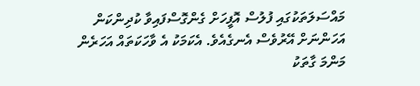މައްސަލަތަކުގައި ފުލުސް އޮފީހަށް ގެންގޮސްފައިވާ ކުދިންކަން އަހަންނަށް އޭރުވެސް އެނގެއެވެ. އެކަމަކު އެ ވާހަކަތައް އަހަރެން މަންމަ ގާތަކު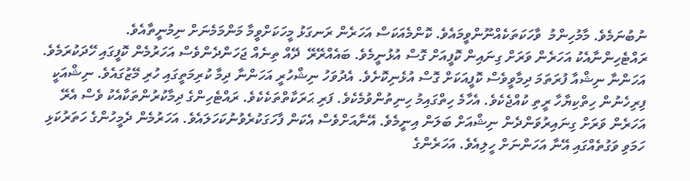ނުބުނަމެވެ. މާމުހިންމު  ވާހަކަތަކެއްނޫންވީމައެވެ. ކޮންމެއަކަސް އަހަރެން ރަނގަޅު މީހަކަށްވީމާ މަންމަމެނަށް ނިމުނީތާއެވެ.
ރައްޓެހިންނާއެކު އަހަރެން ވަރަށް ގިނައިން ކޮފީއަށް ގޮސް އުޅުނީމެވެ. ބައެއްރޭރޭ  ދޭއް ތިނެއް ޖަހަންދެންވެސް އަހަރުމެން ކޮފީގައި ހޭދަކުރަމެވެ. އަހަންނާ ނިޝްއާ ފުރަތަމަ ދިމާވީވެސް ކޮފީއަކަށް ގޮސް އުޅެނިކޮށެވެ. އެދުވަހު ނިޝްހުރީ އަހަންނާ ދިމާ ކުރިމަތީގައި ހުރި މޭޒުގައެވެ. ނިޝްއަކީ ފިރިހެނުން ހިތްކިޔާހާ ރީތި ކުއްޖެކެވެ. އެހާމެ ހިތްގައިމު ހިނިތުންވުމެކެވެ. ފަރި ޙަރަކާތްތަކެކެވެ. ރައްޓެހިންގެ ދިމާކުރުންތަކާއެކު ވެސް އެރޭ އަހަރެން ވަރަށް ގިނައިރުވަންދެން ނިޝްއަށް ބަލަން އިނީމެވެ. އޭނާއަށްވެސް އެކަން ފާހަގަކުރެވުނުކަހަލައެވެ. އަހަރުމެން ދެމީހުންގެ ހަތަރުކަޅި ހަމަވި ވަގުތެއްގައި އޭނާ އަހަންނަށް ހީލިއެވެ. އަހަރެންގެ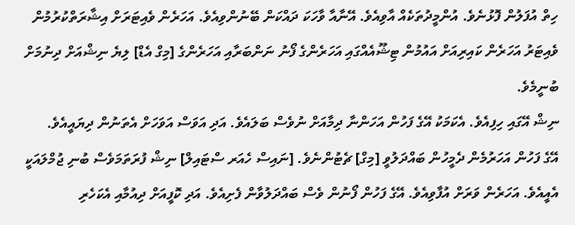ހިތް އުފަލުން ފޮޅުނެވެ. އުންމީދުތަކެއް އާވިއެވެ. އޭނާއާ ވާހަކަ ދައްކަން ބޭނުންވިއެވެ. އަހަރެން ވެއިޓަރަށް އިޝާރަތްކުރުމުން ވެއިޓަރު އަހަރެން ކައިރިއަށް އައުމުން ޓިޝޫއެއްގައި އަހަރެންގެ ފޯނު ނަންބަރާއި އަހަރެންގެ [މިގް އެޑް] ލިޔެ ނިޝްއަށް ދިނުމަށް ބުނީމެވެ.
ނިޝް އޭގައި ހިފިއެވެ. އެކަމަކު އޭގެ ފަހުން އަހަންނާ ދިމާއަށް ނުވެސް ބަލައެވެ. އަދި އަވަސް އަވަހަށް އެތަނުން ދިޔައީއެވެ.
އޭގެ ފަހުން އަހަރުމެން ދެމީހުން ބައްދަލުވީ [މިގް] ޗެޓުންނެވެ. [ނައިސް ހެއަރ ސްޓައިލް] ނިޝް ފުރަތަމަވެސް ބުނި ޖުމްލައަކީ އެއީއެވެ. އަހަރެން ވަރަށް އުފާވިއެވެ. އޭގެ ފަހުން ފޯނުން ވެސް ބައްދަލުވާން ފެށިއެވެ. އަދި ކޮފީއަށް ދިއުމާއި އެކަހެރި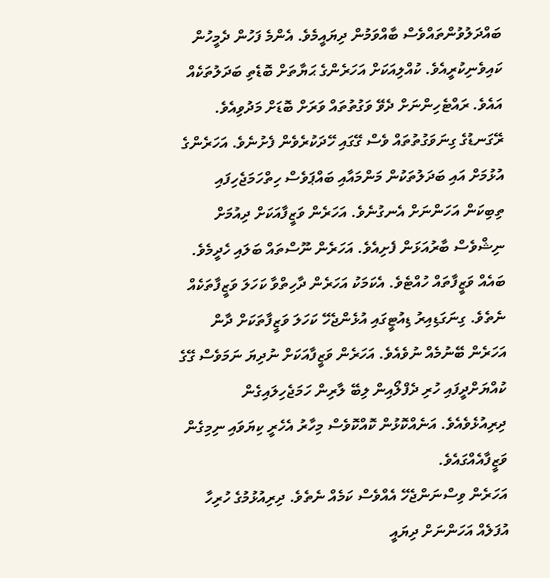ބައްދަލުވުންތައްވެސް ބާއްވަމުން ދިޔައީމެވެ. އެންމެ ފަހުން ދެމީހުން ކައިވެނިކުރީއެވެ. ކުއްލިއަކަށް އަހަރެންގެ ޙަޔާތަށް ބޮޑެތި ބަދަލުތަކެއް އައެވެ. ރައްޓެހިންނަށް ދެވޭ ވަގުތުތައް ވަރަށް ބޮޑަށް މަދުވިއެވެ. ރޭގަނޑުގެ ގިނަވަގުތުތައް ވެސް ގޭގައި ހޭދަކުރެވެން ފެށުނެވެ. އަހަރެންގެ އުޅުމަށް އައި ބަދަލުތަކުން މަންމައާއި ބައްޕަވެސް ހިތްހަމަޖެހިފައި ތިބިކަން އަހަންނަށް އެނގުނެވެ. އަހަރެން ވަޒީފާއަކަށް ދިއުމަށް ނިޝްވެސް ބާރުއަޅަން ފެށިއެވެ. އަހަރެން ނޫސްތައް ބަލައި ހެދީމެވެ. ބައެއް ވަޒީފާތައް ހުއްޓެވެ. އެކަމަކު އަހަރެން ދާހިތްވާ ކަހަލަ ވަޒީފާތަކެއް ނެތެވެ. ގިނަގަޑިއިރު ޑިއުޓީގައި އުޅެންޖެހޭ ކަހަލަ ވަޒީފާތަކަށް ދާން އަހަރެން ބޭނުމެއް ނުވެއެވެ. އަހަރެން ވަޒީފާއަކަށް ނުދިޔަ ނަމަވެސް ގޭގެ ކުއްޔަށްދީފައި ހުރި ދެފްލޯއިން ލިބޭ ލާރިން ހަމަޖެހިލައިގެން ދިރިއުޅެވެއެވެ. އަނެއްކޮޅުން ކޮއްކޮވެސް މިހާރު އެހެރީ ކިޔަވައި ނިމިގެން ވަޒީފާއެއްގައެވެ.
އަހަރެން ވިސްނަންޖެހޭ އެއްވެސް ކަމެއް ނެތެވެ. ދިރިއުޅުމުގެ ހުރިހާ އުފަލެއް އަހަންނަށް ދިޔައީ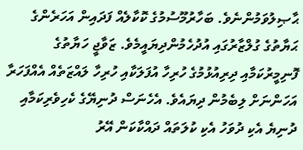ޙާޞިލުވަމުންނެވެ. ބަހާރުމޫސުމުގެ ކޮކާލެއް ފަދައިން އަހަރެންގެ ޙަޔާތުގެ ގުލްޒާރުގައި އުދުހެމުންދިޔައީމެވެ. ޒަވާޖީ ހަޔާތުގެ ފޮނިމީރުކަމާއި ދިރިއުޅުމުގެ ހުރިހާ އުފަލަކާއި ހުރިހާ ލައްޒަތެއް އެއްފަހަރާ އަހަންނަށް ލިބެމުން ދިޔައެވެ. އެހެނަސް ދުނިޔޭގެ ކެހިވެރިކަމާއި ދުނިޔެ އެކި ދުވަހު އެކި ކުލަތައް ދައްކާކަން އޭރު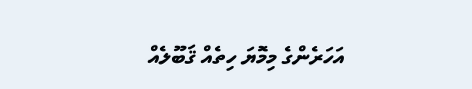އަހަރެންގެ މިމޮޔަ ހިތެއް ޤަބޫލެއް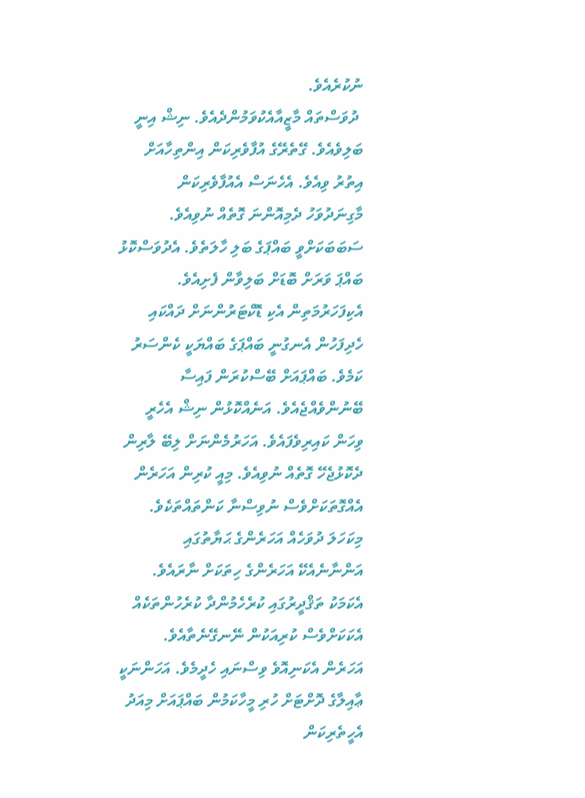ނުކުރެއެވެ.
 ދުވަސްތައް މާޒީއާއެކުވަމުންދެއެވެ. ނިޝް އިނީ ބަލިވެއެވެ. ގޭތެރޭގެ އުފާވެރިކަން އިންތިހާއަށް އިތުރު ވިއެވެ. އެހެނަސް އެއުފާވެރިކަން މާގިނަދުވަހު ދެމިއޮންނަ ގޮތެއް ނުވިއެވެ. ސަބަބަކަށްވީ ބައްޕަގެ ބަލި ހާލަތެވެ. އެދުވަސްކޮޅު ބައްޕަ ވަރަށް ބޮޑަށް ބަލިވާން ފެށިއެވެ. އެކިފަހަރުމަތިން އެކި ޑޮކްޓަރުންނަށް ދައްކައި ހެދިފަހުން އެނގުނީ ބައްޕަގެ ބައްޔަކީ ކެންސަރު ކަމެވެ. ބައްޕައަށް ބޭސްކުރަން ފައިސާ ބޭނުންވެއްޖެއެވެ. އަނެއްކޮޅުން ނިޝް އެހެރީ ވިހަން ކައިރިވެފައެވެ. އަހަރުމެންނަށް ލިބޭ ލާރިން ދެކޮޅުޖެހޭ ގޮތެއް ނުވިއެވެ. މިއީ ކުރިން އަހަރެން އެއްގޮތަކަށްވެސް ނުވިސްނާ ކަންތައްތަކެވެ. މިކަހަލަ ދުވަހެއް އަހަރެންގެ ޙަޔާތުގައި އަންނާނެއެކޭ އަހަރެންގެ ހިތަކަށް ނާރައެވެ. އެކަމަކު ތަޤްދީރުގައި ކުރެހެމުންދާ ކުރެހުންތަކެއް އެކަކަށްވެސް ކުރިއަކުން ނޭނގޭނެތާއެވެ.
އަހަރެން އެކަނިއޮވެ ވިސްނައި ހެދީމެވެ. އަހަންނަކީ ޢާއިލާގެ ދޮށްޓަށް ހުރި މީހާކަމުން ބައްޕައަށް މިއަދު އެހީތެރިކަން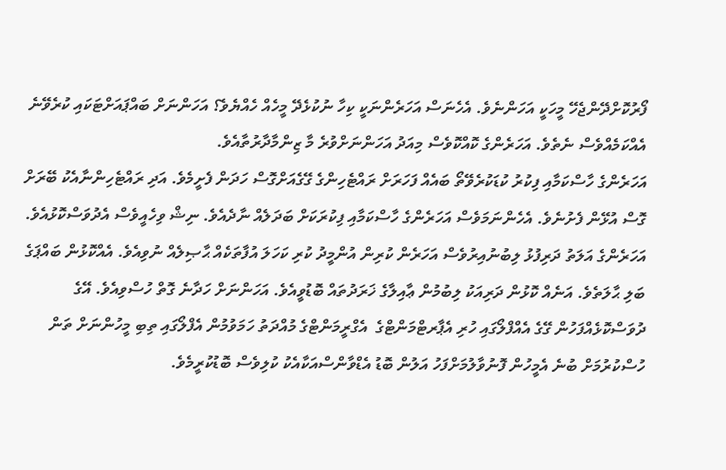ފޯރުކޮށްދޭންޖެހޭ މީހަކީ އަހަންނެވެ. އެހެނަސް އަހަރެންނަކީ ކިހާ ނުކުޅެދޭ މީހެއް ހެއްޔެވެ؟ އަހަންނަށް ބައްޕައަށްޓަކައި ކުރެވޭނެ އެއްކަމެއްވެސް ނެތެވެ. އަހަރެންގެ ކޮއްކޮވެސް މިއަދު އަހަންނަށްވުރެ މާ ޒިންމާދާރުތާއެވެ.
އަހަރެންގެ ހާސްކަމާއި ފިކުރު ކުޑަކުރެވޭތޯ ބައެއް ފަހަރަށް ރައްޓެހިންގެ ގޭގެއަށްގޮސް ހަދަން ފެށީމެވެ. އަދި ރައްޓެހިންނާއެކު ބޭރަށް ގޮސް އުޅޭން ފެށުނެވެ. އެހެންނަމަވެސް އަހަރެންގެ ހާސްކަމާއި ފިކުރަކަށް ބަދަލެއް ނާދެއެވެ. ނިޝް ވިހެއީވެސް އެދުވަސްކޮޅުއެވެ. އަހަރެންގެ އަލަތު ދަރިފުޅު ލިބުނުއިރުވެސް އަހަރެން ކުރިން އުންމީދު ކުރި ކަހަލަ އުފާތަކެއް ޙާޞިލެއް ނުވިއެވެ. އެއްކޮޅުން ބައްޕަގެ ބަލި ޙާލަތެވެ. އަނެއް ކޮޅުން ދަރިއަކު ލިބުމުން ޢާއިލާގެ ޚަރަދުތައް ބޮޑުވީއެވެ. އަހަންނަށް ހަދާނެ ގޮތް ހުސްވިއެވެ. އޭގެ ދުވަސްކޮޅެއްފަހުން ގޭގެ އެއްފްލޯގައި ހުރި އެޕާރޓްމަންޓްގެ  އެގްރީމަންޓްގެ މުއްދަތު ހަމަވުމުން އެފްލޯގައި ތިބި މީހުންނަށް ތަން ހުސްކުރުމަށް ބުނެ އެމީހުން ފޮނުވާލުމަށްފަހު އަލުން ބޮޑު އެޑްވާންސްއަކާއެކު ކުލިވެސް ބޮޑުކުރީމެވެ.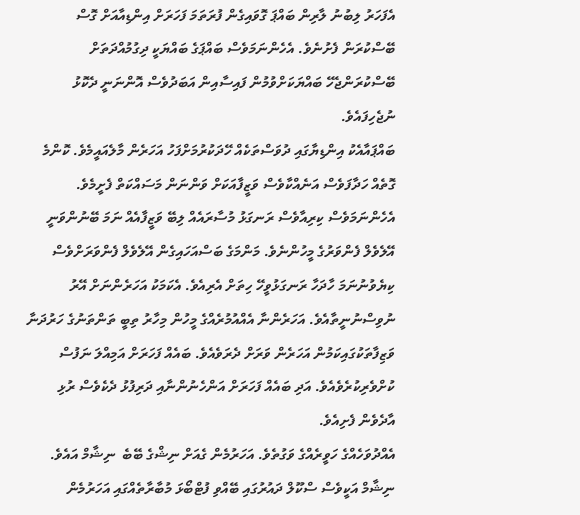އެފަހަރު ލިބުނު ލާރިން ބައްޕަ ގޮވައިގެން ފުރަތަމަ ފަހަރަށް އިންޑިއާއަށް ގޮސް ބޭސްކުރަން ފެށުނެވެ. އެހެންނަމަވެސް ބައްޕަގެ ބައްޔަކީ ދިގުމުއްދަތަށް ބޭސްކުރަންޖެހޭ ބައްޔަކަށްވުމުން ފައިސާއިން އަބަދުވެސް އޮންނަނީ ދެކޮޅު ނުޖެހިފައެވެ.
ބައްޕައާއެކު އިންޑިޔާގައި ދުވަސްތަކެއް ހޭދަކުރުމަށްފަހު އަހަރެން މާލެއައީމެވެ. ކޮންމެ ގޮތެއް ހަދާފަވެސް އަނެއްކާވެސް ވަޒީފާއަކަށް ވަންނަން މަސައްކަތް ފެށީމެވެ. އެހެންނަމަވެސް ކިރިއާވެސް ރަނގަޅު މުސާރައެއް ލިބޭ ވަޒީފާއެއް ނަމަ ބޭނުންވަނީ އޭލެވެލް ފެންވަރުގެ މީހުންނެވެ. މަންމަގެ ބަސްއަހައިގެން އޭލެވެލް ފެންވަރަށްވެސް ކިޔެވުނުނަމަ ހާދަހާ ރަނގަޅުވީހޭ ހިތަށް އެރިއެވެ. އެކަމަކު އަހަރެންނަށް އޭރު ނުވިސްނުނީތާއެވެ. އަހަރެންނާ އެއްއުމުރެއްގެ މީހުން މިހާރު ތިބީ ތަންތަނުގެ ހަރުދަނާ ވަޒިފާތަކުގައިކަމުން އަހަރެން ވަރަށް ދެރަވެއެވެ. ބައެއް ފަހަރަށް އަމިއްލަ ނަފުސް ކުށްވެރިކުރެވެއެވެ. އަދި ބައެއް ފަހަރަށް އަންހެނުންނާއި ދަރިފުޅު ދެކެވެސް ރުޅި އާދެވެން ފެށިއެވެ.
އެއްދުވަހެއްގެ ހަވީރެއްގެ ވަގުތެވެ. އަހަރުމެން ގެއަށް ނިޝްގެ ބޭބެ  ނިޝާމް އައެވެ. ނިޝާމް އަކީވެސް ސްކޫލް ދައުރުގައި ބޭއްވި ފުޓްބޯޅަ މުބާރާތެއްގައި އަހަރުމެން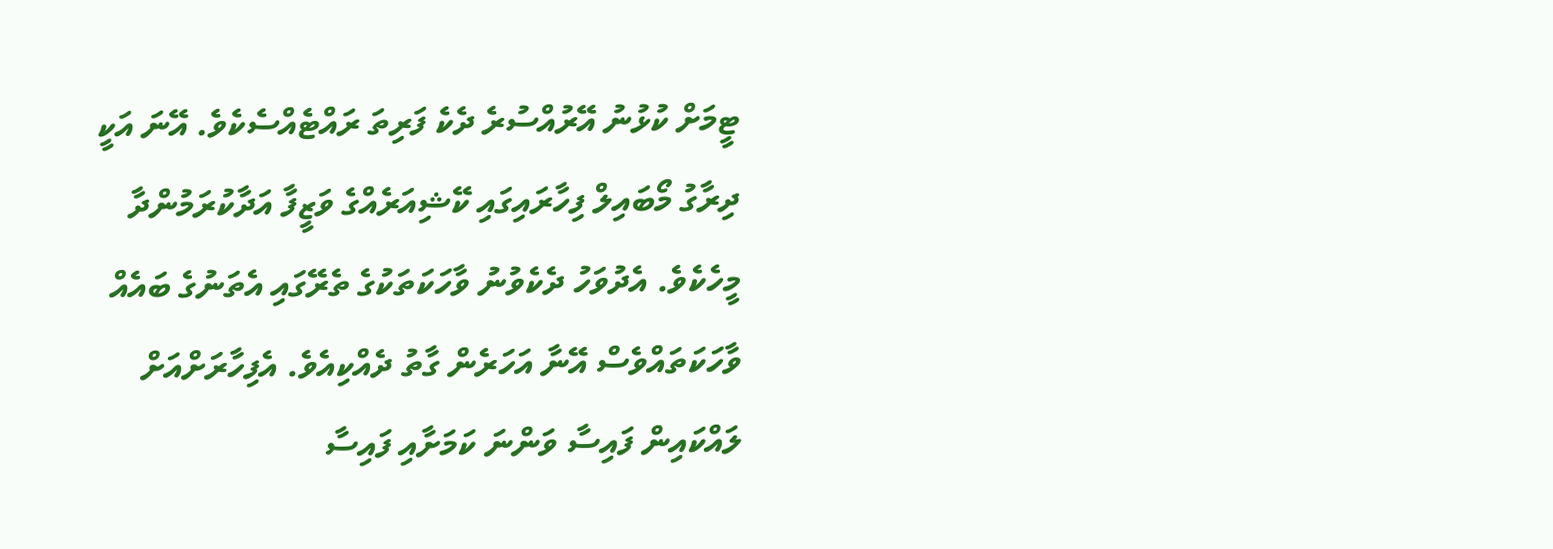ޓީމަށް ކުޅުނު އޭރުއްސުރެ ދެކެ ފަރިތަ ރައްޓެއްސެކެވެ. އޭނަ އަކީ ދިރާގު މޯބައިލް ފިހާރައިގައި ކޭޝިއަރެއްގެ ވަޒީފާ އަދާކުރަމުންދާ  މީހެކެވެ. އެދުވަހު ދެކެވުނު ވާހަކަތަކުގެ ތެރޭގައި އެތަނުގެ ބައެއް ވާހަކަތައްވެސް އޭނާ އަހަރެން ގާތު ދެއްކިއެވެ. އެފިހާރަށްއަށް ލައްކައިން ފައިސާ ވަންނަ ކަމަށާއި ފައިސާ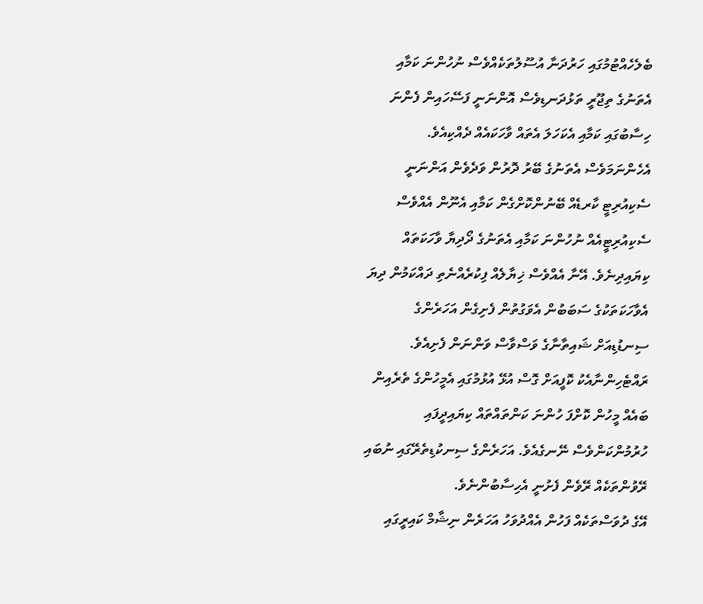ބެލެހެއްޓުމުގައި ހަރުދަނާ އުސޫލުތަކެއްވެސް ނުހުންނަ ކަމާއި އެތަނުގެ ތިޖޫރީ ތަޅުދަނޑިވެސް އޮންނަނީ ފަސޭހައިން ފެންނަ ހިސާބުގައި ކަމާއި އެކަހަލަ އެތައް ވާހަކައެއް ދެއްކިއެވެ. އެހެންނަމަވެސް އެތަނުގެ ބޭރު ދޮރުން ވަދެވެން އަންނަނީ ސެކިއުރިޓީ ކާރޑެއް ބޭނުންކޮށްގެން ކަމާއި އެނޫން އެއްވެސް ސެކިއުރިޓީއެއް ނުހުންނަ ކަމާއި އެތަނުގެ ދޯދިޔާ ވާހަކަތައް ކިޔައިދިނެވެ. އޭނާ އެއްވެސް ޚިޔާލެއް ފިކުރެއްނެތި ދައްކަމުން ދިޔަ އެވާހަކަތަކުގެ ސަބަބުން އެވަގުތުން ފެށިގެން އަހަރެންގެ ސިނޑުޑިއަށް ޝައިތާނާގެ ވަސްވާސް ވަންނަން ފެށިއެވެ. ރައްޓެހިންނާއެކު ކޮފީއަށް ގޮސް އުޅޭ އުޅުމުގައި އެމީހުންގެ ތެރެއިން ބައެއް މީހުން ކޮށްފަ ހުންނަ ކަންތައްތައް ކިޔައިދީފައި ހުރުމުންކަންވެސް ނޭނގެއެވެ. އަހަރެންގެ ސިނކުޑިތެރޭގައި ނުބައި ރޭވުންތަކެއް ރޭވެން ފެށުނީ އެހިސާބުންނެވެ.
އޭގެ ދުވަސްތަކެއް ފަހުން އެއްދުވަހު އަހަރެން ނިޝާމް ކައިރީގައި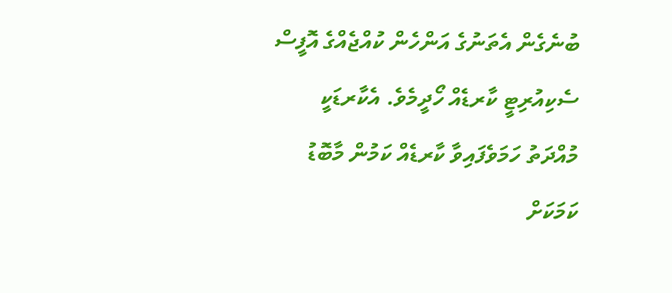ބުނެގެން އެތަނުގެ އަންހެން ކުއްޖެއްގެ އޮފީސް ސެކިއުރިޓީ ކާރޑެއް ހޯދީމެވެ. އެކާރޑަކީ މުއްދަތު ހަމަވެފައިވާ ކާރޑެއް ކަމުން މާބޮޑު ކަމަކަށް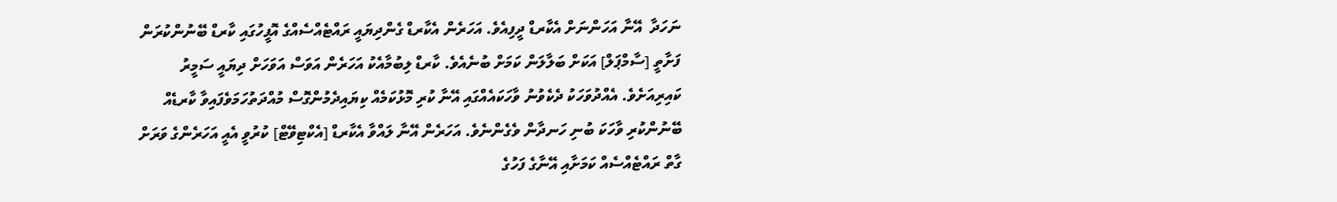ނަހަދާ  އޭނާ އަހަންނަށް އެކާރޑް ދީފިއެވެ. އަހަރެން އެކާރޑް ގެންދިޔައީ ރައްޓެއްސެއްގެ އޮފީހުގައި ކާރޑް ބޭނުންކުރަން ފަށާތީ [ސާމްޕަލް] އަކަށް ބަލާލަން ކަމަށް ބުނެއެވެ. ކާރޑް ލިބުމާއެކު އަހަރެން އަވަސް އަވަހަށް ދިޔައީ ސަމީރު ކައިރިއަށެވެ. އެއްދުވަހަކު ދެކެވުނު ވާހަކައެއްގައި އޭނާ ކުރި މޮޅުކަމެއް ކިޔައިދެމުންގޮސް މުއްދަތުހަމަވެފައިވާ ކާރޑެއް ބޭނުންކުރި ވާހަކަ ބުނި ހަނދާން ވެގެންނެވެ. އަހަރެން އޭނާ ލައްވާ އެކާރޑް [އެކްޓިވޭޓް] ކުރުވީ އެއީ އަހަރެންގެ ވަރަށް ގާތް ރައްޓެއްސެއް ކަމަށާއި އޭނާގެ ފަހުގެ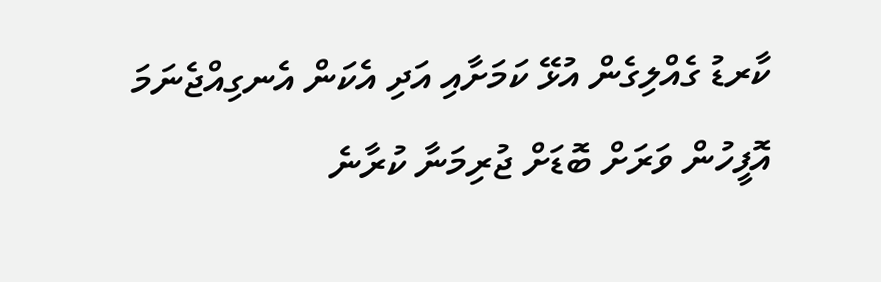ކާރޑު ގެއްލިގެން އުޅޭ ކަމަށާއި އަދި އެކަން އެނގިއްޖެނަމަ އޮފީހުން ވަރަށް ބޮޑަށް ޖުރިމަނާ ކުރާނެ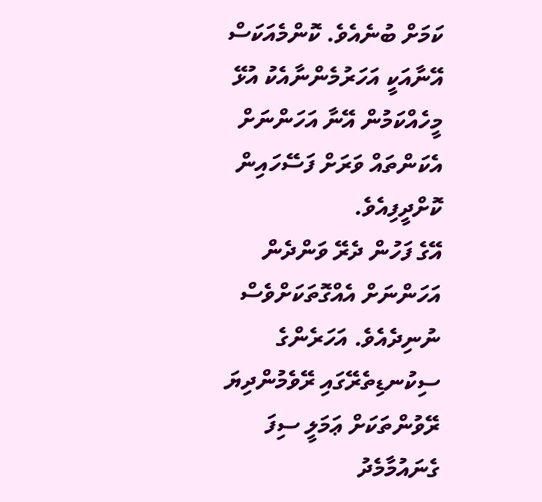ކަމަށް ބުނެއެވެ. ކޮންމެއަކަސް އޭނާއަކީ އަހަރުމެންނާއެކު އުޅޭ މީހެއްކަމުން އޭނާ އަހަންނަށް އެކަންތައް ވަރަށް ފަސޭހައިން ކޮށްދީފިއެވެ.
އޭގެ ފަހުން ދެރޭ ވަންދެން އަހަންނަށް އެއްގޮތަކަށްވެސް ނުނިދެއެވެ. އަހަރެންގެ ސިކުނޑިތެރޭގައި ރޭވެމުންދިޔަ ރޭވުންތަކަށް ޢަމަލީ ސިފަ ގެނައުމާމެދު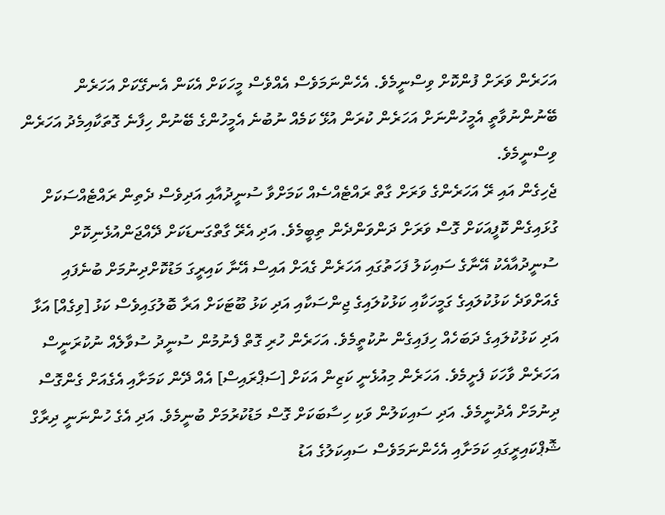އަހަރެން ވަރަށް ފުންކޮށް ވިސްނީމެވެ. އެހެންނަމަވެސް އެއްވެސް މީހަކަށް އެކަން އެނގޭކަށް އަހަރެން ބޭނުންނުވާތީ އެމީހުންނަށް އަހަރެން ކުރަން އުޅޭ ކަމެއް ނުބުނެ އެމީހުންގެ ބޭނުން ހިފާނެ ގޮތަކާއިމެދު އަހަރެން ވިސްނީމެވެ.
ޖެހިގެން އައި ރޭ އަހަރެންގެ ވަރަށް ގާތް ރައްޓެއްސެއް ކަމަށްވާ ސުނީދުއާއި އަދިވެސް ދެތިން ރައްޓެއްސަކަށް ގުޅައިގެން ކޮފީއަކަށް ގޮސް ވަރަށް ދަންވަންދެން ތިބީމެވެ. އަދި އެރޭ ގާތްގަނޑަކަށް ދޭއްޖަންއުޅެނިކޮށް ސުނީދުއާއެކު އޭނާގެ ސައިކަލު ފަހަތުގައި އަހަރެން ގެއަށް އައިސް އޭނާ ކައިރީގަ މަޑުކޮށްދިނުމަށް ބުނެފައި ގެއަށްވަދެ ކަޅުކުލައިގެ ގަމީހަކާއި ކަޅުކުލައިގެ ޖިންސަކާއި އަދި ކަޅު ބޫޓަކަށް އަރާ ބޮލުގައިވެސް ކަޅު [ވިގެއް] އަޅާ އަދި ކަޅުކުލައިގެ ދަބަހެއް ހިފައިގެން ނުކުތީމެވެ. އަހަރެން ހުރި ގޮތް ފެނުމުން ސުނީދު ސުވާލެއް ނުކުރަނީސް އަހަރެން ވާހަކަ ފެށީމެވެ. އަހަރެން މިއުޅެނީ ކަޒިން އަކަށް [ސަޕްރައިސް] އެއް ދޭން ކަމަށާއި އެގެއަށް ގެންގޮސް ދިނުމަށް އެދުނީމެވެ. އަދި ސައިކަލުން ވަކި ހިސާބަކަށް ގޮސް މަޑުކުރުމަށް ބުނީމެވެ. އަދި އެގެ ހުންނަނީ ދިރާގް ޝޮޕްކައިރީގައި ކަމަށާއި އެހެންނަމަވެސް ސައިކަލުގެ އަޑު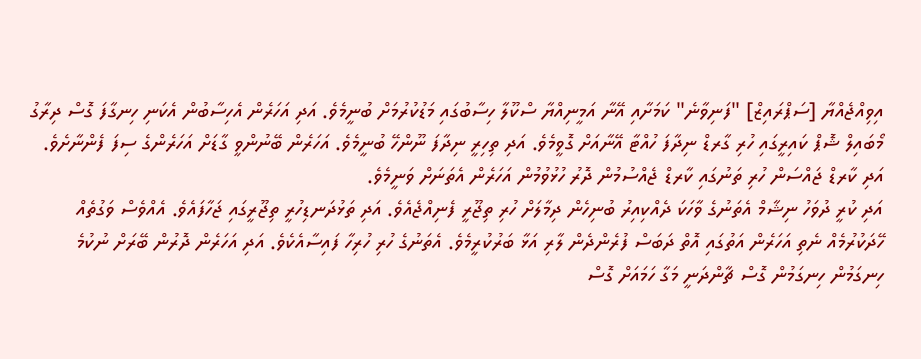އިވިއްޖެއްޔާ [ސަޕްރައިޒް] "ފަނިވާނެ" ކަމަށާއި އޭނާ އަމީނިއްޔާ ސްކޫލާ ހިސާބުގައި މަޑުކުރުމަށް ބުނީމެވެ. އަދި އަހަރެން އެހިސާބުން އެކަނި ހިނގާފަ ގޮސް ދިރާގު މޯބައިލް ޝޮޕް ކައިރީގައި ހުރި ގާރޑް ނިދާފަ ހުއްޓާ އޭނާއަށް ގޮވީމެވެ. އަދި ތިހިރީ ނިދާފަ ނޫންހޭ ބުނީމެވެ. އަހަރެން ބޭނުންވީ ގާޑަށް އަހަރެންގެ ސިފަ ފެންނާށެވެ. އަދި ކާރޑް ޖައްސަން ހުރި ތަނުގައި ކާރޑް ޖެއްސުމުން ދޮރު ހުޅުވުމުން އަހަރެން އެތަނަށް ވަނީމެވެ.
އަދި ކުރީ ދުވަހު ނިޝާމް އެތަނުގެ ވާހަކަ ދެއްކިއިރު ބުނިހެން ދިމާލަށް ހުރި ތިޖޫރީ ފެނިއްޖެއެވެ. އަދި ތަޅުދަނޑިހުރީ ތިޖޫރީގައި ޖަހާފައެވެ. އެއްވެސް ވަގުތެއް ހޭދަކުރުމެއް ނެތި އަހަރެން އަތުގައި އޮތް ދަބަސް ފުރެންދެން ލާރި އަޅާ ބަރުކުރީމެވެ. އެތަނުގެ ހުރި ހުރިހާ ފައިސާއެކެވެ. އަދި އަހަރެން ދޮރުން ބޭރަށް ނުކުމެ ހިނގަމުން ހިނގަމުން ގޮސް ޗާންދަނީ މަގާ ހަމައަށް ގޮސް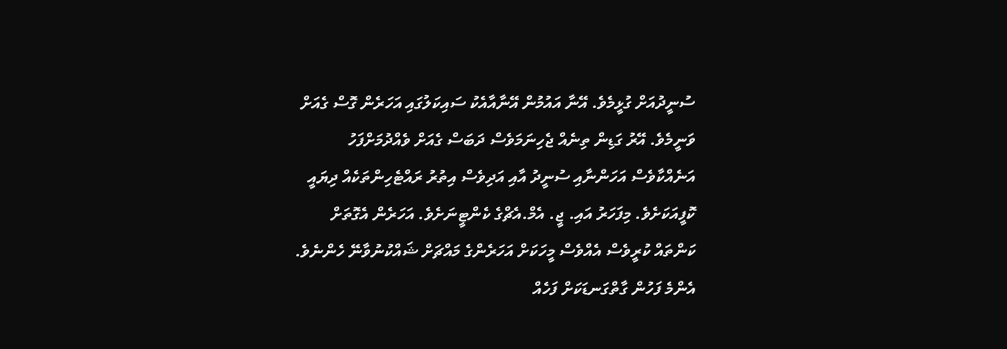ސުނީދުއަށް ގުޅީމެވެ. އޭނާ އައުމުން އޭނާއާއެކު ސައިކަލުގައި އަހަރެން ގޮސް ގެއަށް ވަނީމެވެ. އޭރު ގަޑިން ތިނެއް ޖެހިނަމަވެސް ދަބަސް ގެއަށް ވެއްދުމަށްފަހު އަނެއްކާވެސް އަހަންނާއި ސުނީދު އާއި އަދިވެސް އިތުރު ރައްޓެހިންތަކެއް ދިޔައީ ކޮފީއަކަށެވެ. މިފަހަރު އައި. ޖީ. އެމް.އެޗްގެ ކެންޓީނަށެވެ. އަހަރެން އެގޮތަށް ކަންތައް ކުރީވެސް އެއްވެސް މީހަކަށް އަހަރެންގެ މައްޗަށް ޝައްކުނުވާނޭ ހެންނެވެ.
އެންމެ ފަހުން ގާތްގަނޑަކަށް ފަހެއް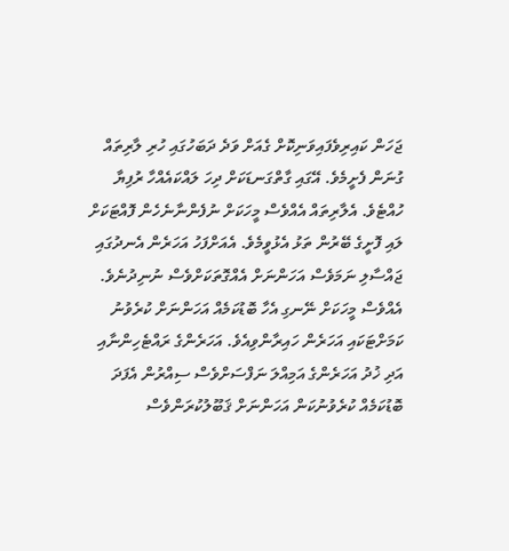ޖަހަން ކައިރިވެފައިވަނިކޮށް ގެއަށް ވަދެ ދަބަހުގައި ހުރި ލާރިތައް ގުނަން ފެށީމެވެ. އޭގައި ގާތްގަނޑަކަށް ދިހަ ލައްކައެއްހާ ރުފިޔާ ހުއްޓެވެ. އެލާރިތައް އެއްވެސް މީހަކަށް ނުފެންނާނެހެން ފޮއްޓަކަށް ލައި ފޮށީގެ ބޭރުން ތަޅު އެޅުވީމެވެ. އެއަށްފަހު އަހަރެން އެނދުގައި ޖައްސާލި ނަމަވެސް އަހަންނަށް އެއްގޮތަކަށްވެސް ނުނިދުނެވެ. އެއްވެސް މީހަކަށް ނޭނގި އެހާ ބޮޑުކަމެއް އަހަންނަށް ކުރެވުނު ކަމަށްޓަކައި އަހަރެން ހައިރާންވިއެވެ. އަހަރެންގެ ރައްޓެހިންނާއި އަދި ޚުދު އަހަރެންގެ އަމިއްލަ ނަފްސަށްވެސް ސިއްރުން އެފަދަ ބޮޑުކަމެއް ކުރެވުނުކަން އަހަންނަށް ޤަބޫލުކުރަންވެސް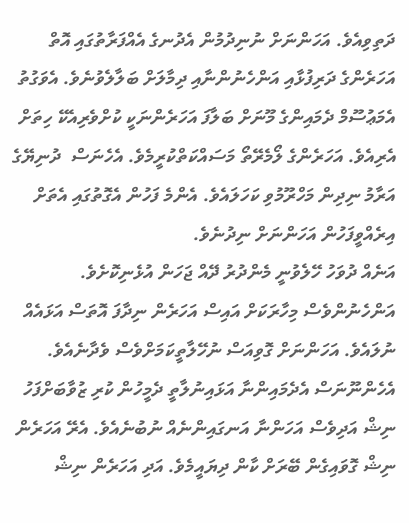ދަތިވިއެވެ. އަހަންނަށް ނުނިދުމުން އެދުނގެ އެއްފަރާތުގައި އޮތް އަހަރެންގެ ދަރިފުޅާއި އަންހެނުންނާއި ދިމާލަށް ބަލާލެވުނެވެ. އެވަގުތު އެމަޢުސޫމް ދެމައިންގެ މޫނަށް ބަލާފަ އަހަރެންނަކީ ކުށްވެރިއެކޭ ހިތަށް އެރިއެވެ. އަހަރެންގެ ލޯމެރޭތޯ މަސައްކަތްކުރީމެވެ. އެހެނަސް  ދުނިޔޭގެ އަރާމު ނިދިން މަހްރޫމުވި ކަހަލައެވެ. އެންމެ ފަހުން އެގޮތުގައި އެތަށް އިރެއްވީފަހުން އަހަންނަށް ނިދުނެވެ.
އަނެއް ދުވަހު ހޭލެވުނީ މެންދުރު ދޭއް ޖަހަން އުޅެނިކޮށެވެ. އަންހެނުންވެސް މިހާރަކަށް އައިސް އަހަރެން ނިދާފަ އޮތަސް އަޅައެއް ނުލައެވެ. އަހަންނަށް ގޮވިއަސް ނުހޭލާތީކަމަށްވެސް ވެދާނެއެވެ. އެހެންނޫނަސް އެދެމައިންނާ އަޅައިނުލާތީ ދެމީހުން ކުރި ޒުވާބަށްފަހު ނިޝް އަދިވެސް އަހަންނާ އަނގައިންނެއް ނުބުނެއެވެ. އެރޭ އަހަރެން ނިޝް ގޮވައިގެން ބޭރަށް ކާން ދިޔައީމެވެ. އަދި އަހަރެން ނިޝް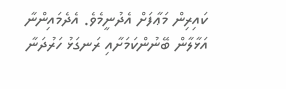ކައިރިން މަޢާފަށް އެދުނީމެވެ. އެދެމައިންނާ އަޅާލާން ބޭނުންކަމަށާއި ރަނގަޅު ހަރުދަނާ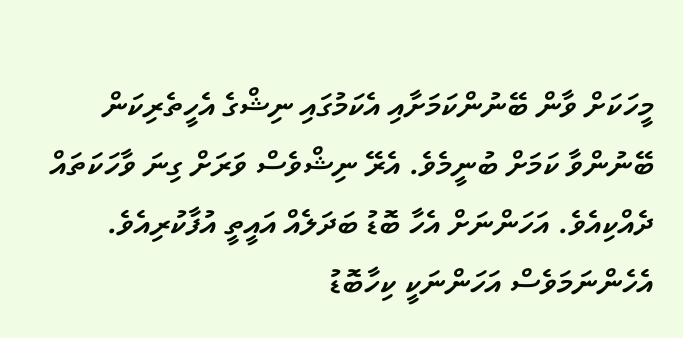މީހަކަށް ވާން ބޭނުންކަމަށާއި އެކަމުގައި ނިޝްގެ އެހީތެރިކަން ބޭނުންވާ ކަމަށް ބުނީމެވެ. އެރޭ ނިޝްވެސް ވަރަށް ގިނަ ވާހަކަތައް ދެއްކިއެވެ. އަހަންނަށް އެހާ ބޮޑު ބަދަލެއް އައީތީ އުފާކުރިއެވެ. އެހެންނަމަވެސް އަހަންނަކީ ކިހާބޮޑު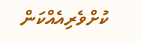ކުށްވެރިއެއްކަން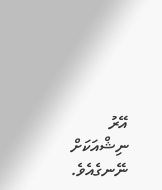އޭރު ނިޝްއަކަށް ނޭނގެއެވެ.